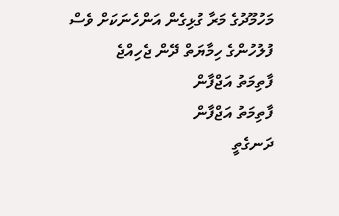މަހުމޫދުގެ މަރާ ގުޅިގެން އަންހެނަކަށް ވެސް ފުލުހުންގެ ހިމާޔަތް ދޭން ޖެހިއްޖެ
ފާތިމަތު އަޖްފާން
ފާތިމަތު އަޖްފާން
ދަނގެތީ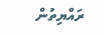ރައްޔިތުން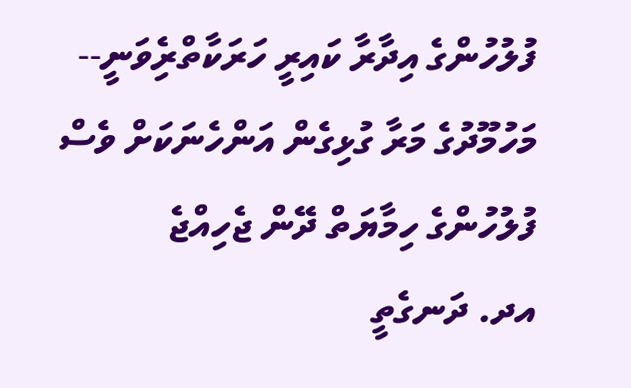ފުލުހުންގެ އިދާރާ ކައިރީ ހަރަކާތްރެިވަނީ--
މަހުމޫދުގެ މަރާ ގުޅިގެން އަންހެނަކަށް ވެސް ފުލުހުންގެ ހިމާޔަތް ދޭން ޖެހިއްޖެ
އދ. ދަނގެތީ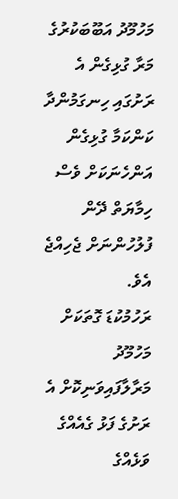މަހުމޫދު އަބޫބަކުރުގެ މަރާ ގުޅިގެން އެ ރަށުގައި ހިނގަމުންދާ ކަންކަމާ ގުޅިގެން އަންހެނަކަށް ވެސް ހިމާޔަތް ދޭން ފުލުހުންނަށް ޖެހިއްޖެ އެވެ.
ރަހުމުކުޑަ ގޮތަކަށް މަހުމޫދު މަރާލާފައިވަނިކޮށް އެ ރަށުގެ ފަޅު ގެއެއްގެ ވަޅެއްގެ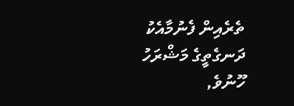ތެރެއިން ފެނުމާއެކު ދަނގެތީގެ މަޝްރަހު ހޫނުވެ,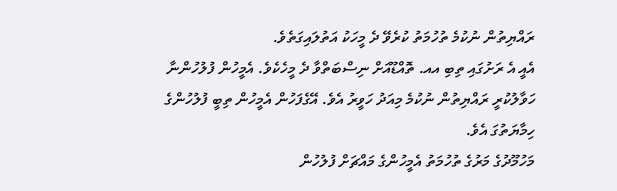ރައްޔިތުން ނުކުމެ ތުހުމަތު ކުރެވޭ ދެ މީހަކު އަތުލައިގަތެވެ.
އެއީ އެ ރަށުގައި ތިބި އއ. ތޮއްޑޫއަށް ނިސްބަތްވާ ދެ މީހެކެވެ. އެމީހުން ފުލުހުންނާ ހަވާލުކުރީ ރައްޔިތުން ނުކުމެ މިއަދު ހަވީރު އެވެ. އޭގެފަހުން އެމީހުން ތިބީ ފުލުހުންގެ ހިމާޔަތުގަ އެވެ.
މަހުމޫދުގެ މަރުގެ ތުހުމަތު އެމީހުންގެ މައްޗަށް ފުލުހުން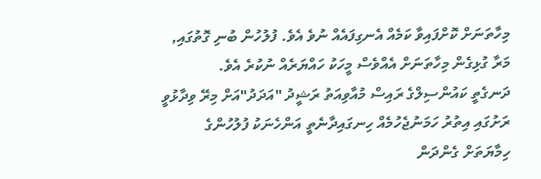މިހާތަނަށް ކޮށްފައިވާ ކަމެއް އެނގިފައެއް ނުވެ އެވެ. ފުލުހުން ބުނި ގޮތުގައި, މަރާ ގުޅިގެން މިހާތަނަށް އެއްވެސް މީހަކު ހައްޔަރެއް ނުކުރެ އެވެ.
ދަނގެތީ ކައުންސިލްގެ ރައިސް މުއާވިއަތު ރަޝީދު "އަދަދު"އަށް މިރޭ ވިދާޅުވީ ރަށުގައި އިތުރު ހަމަނުޖެހުމެއް ހިނގައިދާނެތީ އަންހެނަކު ފުލުހުންގެ ހިމާޔަތަށް ގެންދަން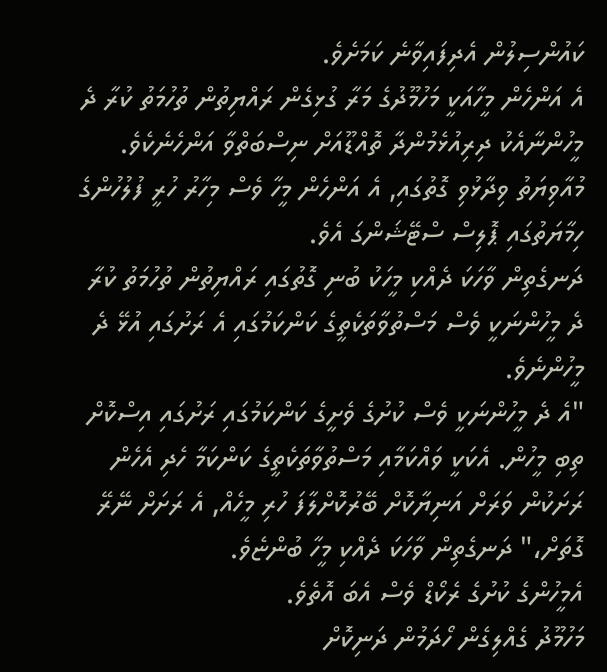ކައުންސިލުން އެދިފައިވާނެ ކަމަށެވެ.
އެ އަންހެން މީހާއަކީ މަހުމޫދުގެ މަރާ ގުޅިގެން ރައްޔިތުން ތުހުމަތު ކުރާ ދެ މީހުންނާއެކު ދިރިއުޅެމުންދާ ތޮއްޑޫއަށް ނިސްބަތްވާ އަންހެނެކެވެ.
މުއާވިޔަތު ވިދާޅުވި ގޮތުގައި, އެ އަންހެން މީހާ ވެސް މިހާރު ހުރީ ފުލުހުންގެ ހިމާޔަތުގައި ޕޮލިސް ސްޓޭޝަންގަ އެވެ.
ދަނގެތިން ވާހަކަ ދެއްކި މީހަކު ބުނި ގޮތުގައި ރައްޔިތުން ތުހުމަތު ކުރާ ދެ މީހުންނަކީ ވެސް މަސްތުވާތަކެތީގެ ކަންކަމުގައި އެ ރަށުގައި އުޅޭ ދެ މީހުންނެވެ.
"އެ ދެ މީހުންނަކީ ވެސް ކުށުގެ ވެށީގެ ކަންކަމުގައި ރަށުގައި އިސްކޮށް ތިބި މީހުން. އެކަކީ ވައްކަމާއި މަސްތުވާތަކެތީގެ ކަންކަމާ ހެދި އެހެން ރަށަކުން ވަރަށް އަނިޔާކޮށް ބޭރުކޮށްލާފަ ހުރި މީހެއް, އެ ރަށަށް ނޭރޭ ގޮތަށް،" ދަނގެތިން ވާހަކަ ދެއްކި މީހާ ބުންޏެވެ.
އެމީހުންގެ ކުށުގެ ރެކޯޑް ވެސް އެބަ އޮތެވެ.
މަހުމޫދު ގެއްލިގެން ހޯދަމުން ދަނިކޮށް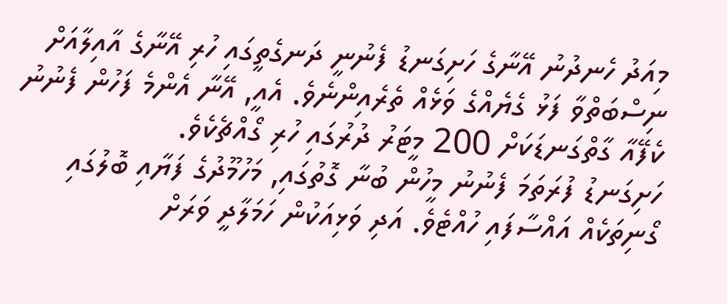މިއަދު ހެނދުނު އޭނާގެ ހަށިގަނޑު ފެނުނީ ދަނގެތީގައި ހުރި އޭނާގެ އާއިލާއަށް ނިސްބަތްވާ ފަޅު ގެޔެއްގެ ވަޅެއް ތެރެއިންނެވެ. އެއީ, އޭނާ އެންމެ ފަހުން ފެނުނު ކެފޭއާ ގާތްގަނޑަކަށް 200 މީޓަރު ދުރުގައި ހުރި ގޯއްޗެކެވެ.
ހަށިގަނޑު ފުރަތަމަ ފެނުނު މީހުން ބުނާ ގޮތުގައި, މަހުމޫދުގެ ފަޔާއި ބޮލުގައި ގޯނިތަކެއް އައްސާފައި ހުއްޓެވެ. އަދި ވަޅިއަކުން ހަމަލާދީ ވަރަށް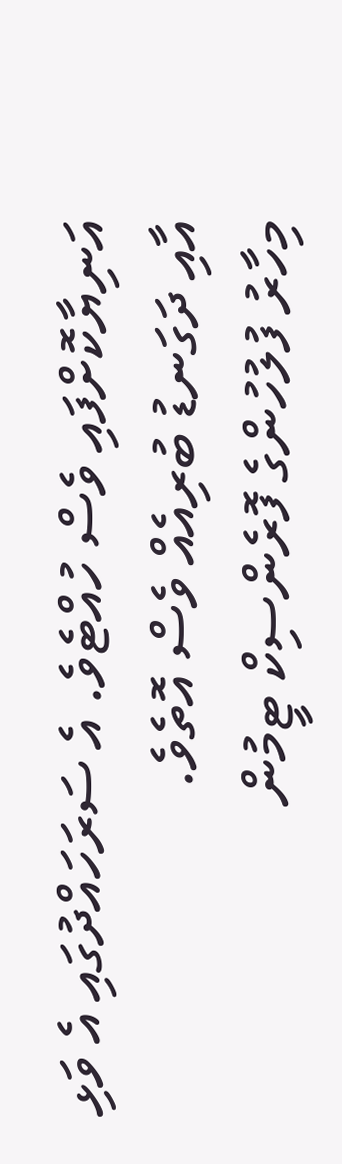އަނިޔާކޮށްފައި ވެސް ހުއްޓެވެ. އެ ސަރަހައްދުގައި އެ ވަޅި އާއި ދަގަނޑު ބުރިއެއް ވެސް އޮތެވެ.
މިހާރު ފުލުހުންގެ ފޮރެންސިކް ޓީމުން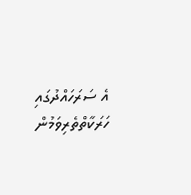އެ ސަރަހައްދުގައި ހަރަކާތްތެރިވަމުން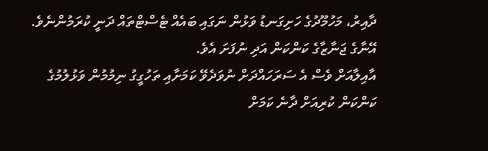ދާއިރު، މަހުމޫދުގެ ހަށިގަނޑު ވަޅުން ނަގައި ބައެއް ޓެސްޓްތައް ދަނީ ކުރަމުންނެވެ. އޭނާގެ ޖަނާޒާގެ ކަންކަން އަދި ނުފަށަ އެވެ.
އާއިލާއަށް ވެސް އެ ސަރަހައްދަށް ނުވަދެވޭ ކަމަށާއި ތަހުގީގު ނިމުމުން ވަޅުލުމުގެ ކަންކަން ކުރިއަށް ދާނެ ކަމަށް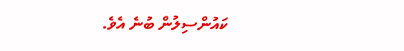ކައުންސިލުން ބުނެ އެވެ.